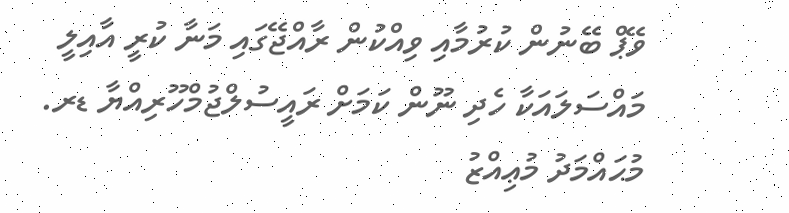ވޭޕް ބޭނުން ކުރުމާއި ވިއްކުން ރާއްޖޭގައި މަނާ ކުރީ އާއިލީ މައްސަލައަކާ ހެދި ނޫން ކަމަށް ރައީސުލްޖުމްހޫރިއްޔާ ޑރ. މުޙައްމަދު މުޢިއްޒު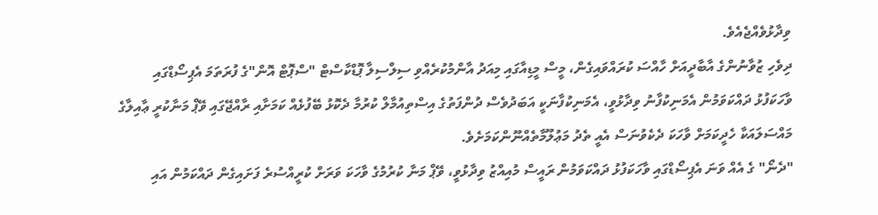ވިދާޅުވެއްޖެއެވެ.
ދިވެހި ޒުވާނުންގެ އާބާދީއަށް ހާއްސަ ކުރައްވައިގެން، މީސް މީޑިއާގައި މިއަދު އާންމުކުރެއްވި ސިލްސިލާ ޕޮޑްކާސްޓް "ސްޕޮޓް އޮން"ގެ ފުރަތަމަ އެޕިސޯޑްގައި ވާހަކަފުޅު ދައްކަވަމުން އެމަނިކުފާނު ވިދާޅުވީ، އެމަނިކުފާނަކީ އަބަދުވެސް ދުންފަތުގެ އިސްތިއުމާލް ކުރުމާ ދެކޮޅު ބޭފުޅެއް ކަމަށާއި ރާއްޖޭގައި ވޭޕް މަނާކުރީ ޢާއިލާގެ މައްސަލައަކާ ހެދީކަމަށް ވާހަކަ ދެކެވުނަސް އެއީ ތެދު މަޢުލޫމާތެއްނޫންކަމަށެވެ.
"ދެނޯ" ގެ އެއް ވަނަ އެޕިސޯޑްގައި ވާހަކަފުޅު ދައްކަވަމުން ރައީސް މުއިއްޒު ވިދާޅުވީ، ވޭޕް މަނާ ކުރުމުގެ ވާހަކަ ވަރަށް ކުރީއްސުރެ ފަށައިގެން ދައްކަމުން އައި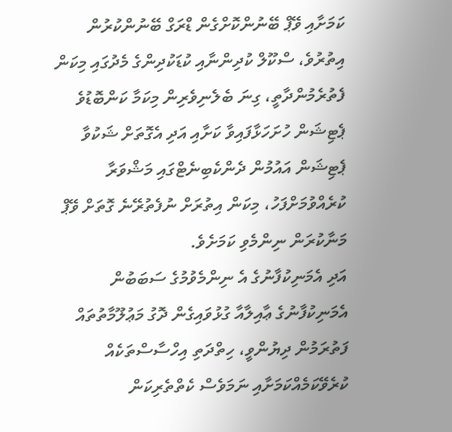ކަމަށާއި ވޭޕް ބޭނުންކޮށްގެން ޑްރަގް ބޭނުންކުރުން އިތުރުވެ، ސްކޫލް ކުދިންނާއި ކުޑަކުދިންގެ މެދުގައި މިކަން ފެތުރެމުންދާތީ، ގިނަ ބެލެނިވެރިން މިކަމާ ކަންބޮޑުވެ ޕެޓިޝަން ހުށަހަޅާފައިވާ ކަށާއި އަދި އެގޮތަށް ޝަކުވާ ޕެޓިޝަން އައުމުން ދެންކެބިނެޓްގައި މަޝްވަރާ ކުރެއްވުމަށްފަހު، މިކަން އިތުރަށް ނުފެތުރޭނެ ގޮތަށް ވޭޕް މަނާކުރަން ނިންމެވި ކަމަށެވެ.
އަދި އެމަނިކުފާނުގެ އެ ނިންމެވުމުގެ ސަބަބުން އެމަނިކުފާނުގެ ޢާއިލާއާ ގުޅުވައިގެން ދޮގު މަޢުލޫމާތުތައް ފަތުރަމުން ދިޔުންވީ، ހިތްދަތި އިހްސާސްތަކެއް ކުރެވޭކަމެއްކަމަށާއި ނަމަވެސް ކެތްތެރިކަން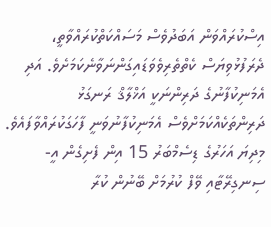އިސްކުރައްވަން އަބަދުވެސް މަސައްކަތްކުރައްވާތީ، ދެރަފުޅުވިޔަސް ކެތްތެރިވެވަޑައިގަންނަވާނެކަމަށެވެ. އަދި އެމަނިކުފާނުގެ ދަރިންނަކީ އަޚްލާޤް ރަނގަޅު ދަރިންތަކެއްކަމަށްވެސް އެމަނިކުފާނުވަނީ ފާހަގަކުރައްވާފައެވެ.
މިދިޔަ އަހަރުގެ ޑިސެމްބަރު 15 އިން ފެށިގެން އީ-ސިނގިރޭޓާއި ވޭފް ކުރުމަށް ބޭނުން ކުރާ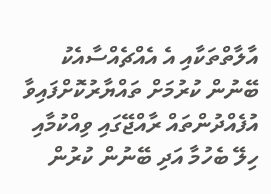އާލާތްތަކާއި އެ އެއްޗެއްސާއެކު ބޭނުން ކުރުމަށް ތައްޔާރުކޮށްފައިވާ އުފެއްދުންތައް ރާއްޖޭގައި ވިއްކުމާއި ހިލޭ ބެހުމާ އަދި ބޭނުން ކުރުން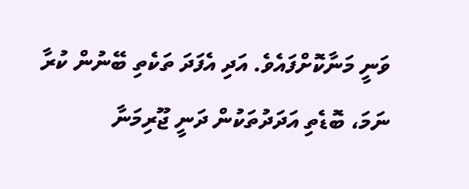ވަނީ މަނާކޮށްފައެވެ. އަދި އެފަދަ ތަކެތި ބޭނުން ކުރާ ނަމަ، ބޮޑެތި އަދަދުތަކުން ދަނީ ޖޫރިމަނާ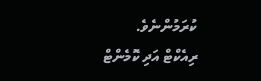ކުރަމުންނެވެ.
ރިއެކްޓް އަދި ކޮމެންޓް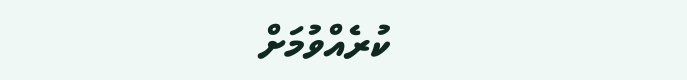ކުރެއްވުމަށް